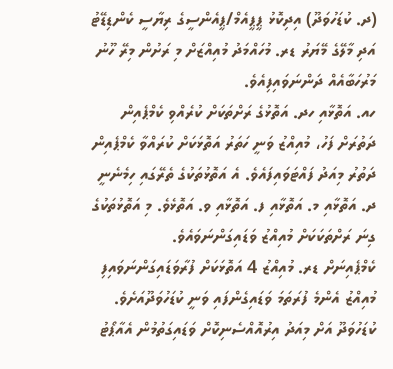(ދ. ކުޑަހުވަދޫ) އިދިކޮޅު ޕީޕީއެމް/ޕީއެންސީގެ ރިޔާސީ ކެންޑިޑޭޓު އަދި މާލޭގެ މޭޔަރު ޑރ. މުހައްމަދު މުއިއްޒަށް މި ރަށުން މިރޭ ހޫނު މަރުހަބާއެއް ދަންނަވައިފިއެވެ.
ހއ. އަތޮޅާއި ހދ. އަތޮޅުގެ ރަށްތަކަށް ކުރެއްވި ކެމްޕެއިން ދަތުރަށް ފަހު، މުއިއްޒު ވަނީ ހަތަރު އަތޮޅަކަށް ކުރައްވާ ކެމްޕެއިން ދަތުރު މިއަދު ފައްޓަވައިފައެވެ. އެ އަތޮޅުތަކުގެ ތެރޭގައި ހިމެނެނީ ދ. އަތޮޅާއި މ. އަތޮޅާއި ފ. އަތޮޅާއި ވ. އަތޮޅެވެ. މި އަތޮޅުތަކުގެ ގިނަ ރަށްތަކަކަށް މުއިއްޒު ވަޑައިގަންނަވައެވެ.
ކެމްޕެއިނަށް ޑރ. މުއިއްޒު 4 އަތޮޅަކަށް ފުރާވަޑައިގަންނަވައިފި
މުއިއްޒު އެންމެ ފުރަތަމަ ވަޑައިގެންފައި ވަނީ ކުޑަހުވަދޫއަށެވެ. ކުޑަހުވަދޫ އަށް މިއަދު އިރުއޮއްސެނިކޮށް ވަޑައިގަތުމުން އެއާޕޯޓު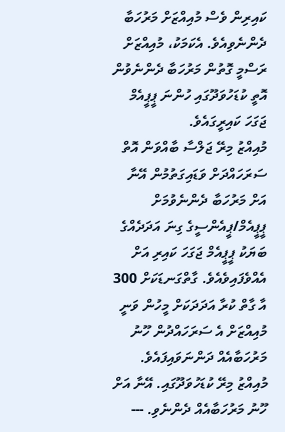ކައިރިން ވެސް މުއިއްޒަށް މަރުހަބާ ދެންނެވިއެވެ. އެކަމަކު، މުއިއްޒަށް ރަސްމީ ގޮތުން މަރުހަބާ ދެންނެވުން އޮތީ ކުޑަހުވަދޫގައި ހުންނަ ޕީޕީއެމް ޖަގަހަ ކައިރީގައެވެ.
މުއިއްޒު މިރޭ ޖަލްސާ ބާއްވަން އޮތް ސަރަހައްދަށް ވަޑައިގަތުމުން އޭނާ އަށް މަރުހަބާ ދެންނެވުމަށް ޕީޕީއެމް/ޕީއެންސީގެ ގިނަ އަދަދެއްގެ ބަޔަކު ޕީޕީއެމް ޖަގަހަ ކައިރި އަށް އެއްވެފައިވެއެވެ. ގާތްގަނޑަކަށް 300 އާ ގާތް ކުރާ އަދަދަކަށް މީހުން ވަނީ މުއިއްޒަށް އެ ސަރަހައްދުން ހޫނު މަރުހަބާއެއް ދަންނަވައިފައެވެ.
މުއިއްޒު މިރޭ ކުޑަހުވަދޫގައި. އޭނާ އަށް ހޫނު މަރުހަބާއެއް ދެންނެވި. ---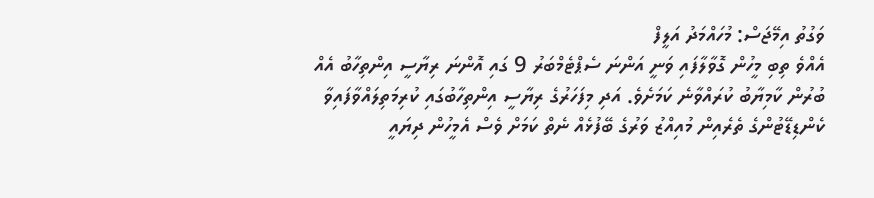ވަގުތު އިމޭޖަސް: މުހައްމަދު އަލީފް
އެއްވެ ތިބި މީހުން ގޮވާލާފައި ވަނީ އަންނަ ސެޕްޓެމްބަރު 9 ގައި އޮންނަ ރިޔާސީ އިންތިހާބު އެއް ބުރުން ކާމިޔާބު ކުރައްވާނެ ކަމަށެވެ. އަދި މިފަހަރުގެ ރިޔާސީ އިންތިހާބުގައި ކުރިމަތިލައްވާފައިވާ ކެންޑިޑޭޓުންގެ ތެރެއިން މުއިއްޒު ވަރުގެ ބޭފުޅެއް ނެތް ކަމަށް ވެސް އެމީހުން ދިޔައީ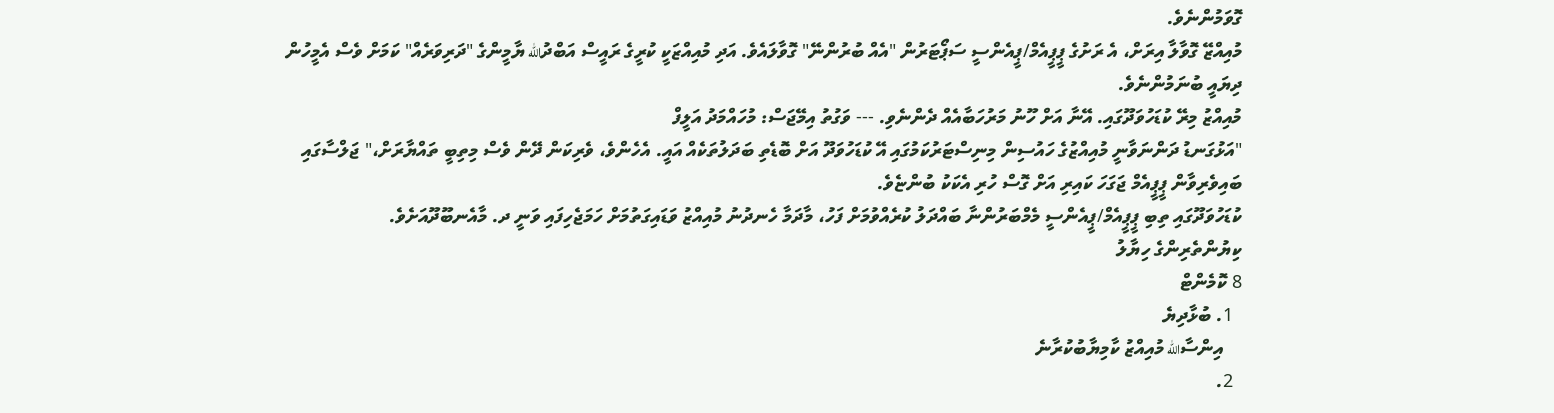ގޮވަމުންނެވެ.
މުއިއްޒޭ ގޮވާލާ އިރަށް، އެ ރަށުގެ ޕީޕީއެމް/ޕީއެންސީ ސަޕޯޓަރުން "އެއް ބުރުންނޭ" ގޮވާލައެވެ. އަދި މުއިއްޒަކީ ކުރީގެ ރައީސް އަބްދުالله ޔާމީންގެ "ދަރިވަރެއް" ކަމަށް ވެސް އެމީހުން ދިޔައީ ބުނަމުންނެވެ.
މުއިއްޒު މިރޭ ކުޑަހުވަދޫގައި. އޭނާ އަށް ހޫނު މަރުހަބާއެއް ދެންނެވި. --- ވަގުތު އިމޭޖަސް: މުހައްމަދު އަލީފް
"އަޅުގަނޑު ދަންނަވާނީ މުއިއްޒުގެ ހައުސިން މިނިސްޓަރުކަމުގައި އޭ ކުޑަހުވަދޫ އަށް ބޮޑެތި ބަދަލުތަކެއް އައީ. އެހެންވެ، ވެރިކަން ދޭން ވެސް މިތިބީ ތައްޔާރަށް،" ޖަލްސާގައި ބައިވެރިވާން ޕީޕީއެމް ޖަގަހަ ކައިރި އަށް ގޮސް ހުރި އެކަކު ބުންޏެވެ.
ކުޑަހުވަދޫގައި ތިބި ޕީޕީއެމް/ޕީއެންސީ މެމްބަރުންނާ ބައްދަލު ކުރެއްވުމަށް ފަހު، މާދަމާ ހެނދުނު މުއިއްޒު ވަޑައިގަތުމަށް ހަމަޖެހިފައި ވަނީ ދ. މާއެނބޫދޫއަށެވެ.
ކިޔުންތެރިންގެ ހިޔާލު
8 ކޮމެންޓް
  1. ބުޅާދިޔެ
    އިންސާالله މުއިއްޒު ކާމިޔާބުކުރާނެ
  2.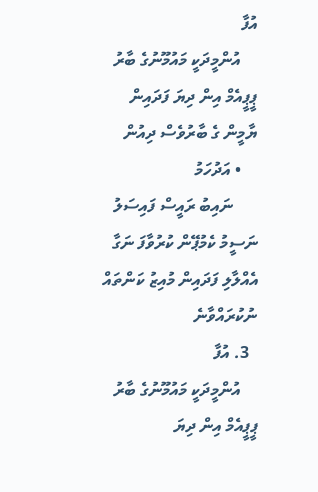އުފާ
    އުންމީދަކީ މައުމޫނުގެ ބާރު ޕީޕީއެމް އިން ދިޔަ ފަދައިން ޔާމީން ގެ ބާރުވެސް ދިއުން
    • އަދުހަމު
      ނައިބު ރައީސް ފައިސަލު ނަސީމު ކެމުޕޭން ކުރުވާފަ ނަގާ އެއްލާލި ފަދައިން މުއިޒު ކަންތައް ނުކުރައްވާނެ
  3. އުފާ
    އުންމީދަކީ މައުމޫނުގެ ބާރު ޕީޕީއެމް އިން ދިޔަ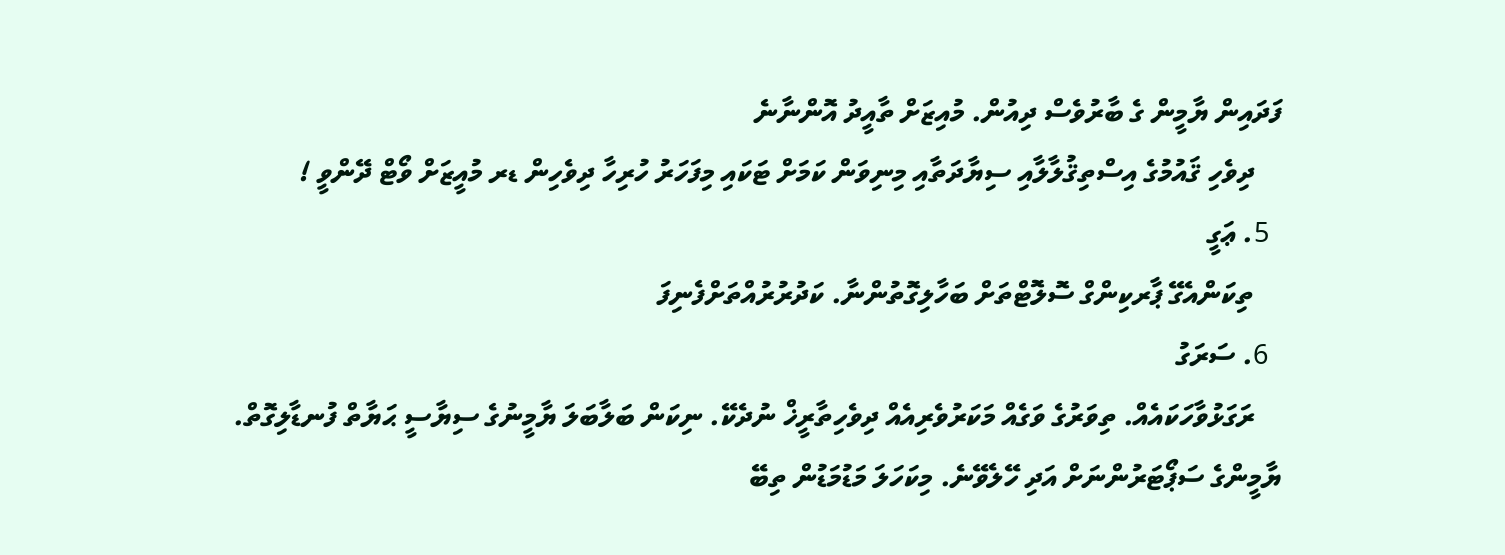ފަދައިން ޔާމީން ގެ ބާރުވެސް ދިއުން. މުއިޒަށް ތާއީދު އޮންނާނެ
    ދިވެހި ޤައުމުގެ އިސްތިޤުލާލާއި ސިޔާދަތާއި މިނިވަން ކަމަށް ޓަކައި މިފަހަރު ހުރިހާ ދިވެހިން ޑރ މުއީޒަށް ވޯޓް ދޭންވީ !
  5. ޢަގީ
    ތިކަންއެގޭ ޕާރކިންގް ސޮލޮޓްތަށް ބަހާލިގޮތުންނާ. ކަދުރުރުއްތަށްފެނިފަ
  6. ސަރަގު
    ރަގަޅުވާހަކައެއް. ތިވަރުގެ ވަގެއް މަކަރުވެރިއެއް ދިވެހިތާރީޚް ނުދެކޭ. ނިކަން ބަލާބަލަ ޔާމީނުގެ ސިޔާސީ ޙަޔާތް ފުނޑާލިގޮތް. ޔާމީންގެ ސަޕޯޓަރުންނަށް އަދި ހޭލެވޭނެ. މިކަހަލަ މަޑުމަޑުން ތިބޭ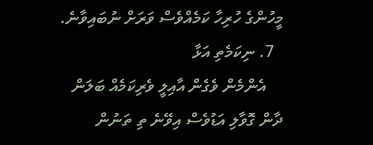މީހުންގެ ހުރިހާ ކަމެއްވެސް ވަރަށް ނުބައިވާނެ.
  7. ނިކަމެތި އަޅާ
    އެންމެން ވެގެން އާއިލީ ވެރިކަމެއް ބަލަން ދާން ގޮވާލި އަޑުވެސް އިވޭނެ ތި ތަނުން